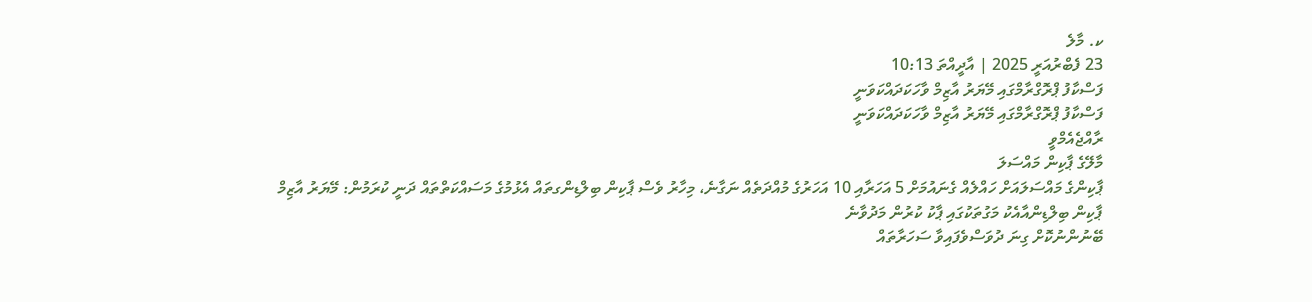ކ. މާލެ
23 ފެބްރުއަރީ 2025 | އާދީއްތަ 10:13
ފަސްކާފު ޕްރޮގްރާމްގައި މޭޔަރު އާޒިމް ވާހަކަދައްކަވަނީ
ފަސްކާފު ޕްރޮގްރާމްގައި މޭޔަރު އާޒިމް ވާހަކަދައްކަވަނީ
ރާއްޖެއެމްވީ
މާލޭގެ ޕާކިން މައްސަލަ
ޕާކިންގެ މައްސަލައަށް ހައްލެއް ގެނައުމަށް 5 އަހަރާއި 10 އަހަރުގެ މުއްދަތެއް ނަގާނެ، މިހާރު ވެސް ޕާކިން ބިލްޑިންގތައް އެޅުމުގެ މަސައްކަތްތައް ދަނީ ކުރަމުން: މޭޔަރު އާޒިމް
ޕާކިން ބިލްޑިންއާއެކު މަގުތަކުގައި ޕާކު ކުރުން މަދުވާނެ
ބޭނުންނުކޮށް ގިނަ ދުވަސްވެފައިވާ ސަހަރާތައް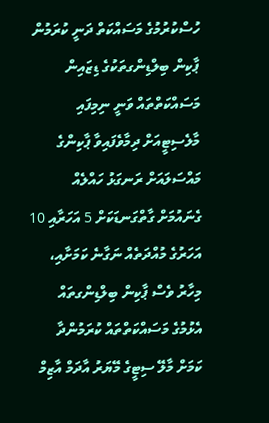ހުސްކުރުމުގެ މަސައްކަތް ދަނީ ކުރަމުން
ޕާކިން ބިލްޑިންގތަކުގެ ޑިޒައިން މަސައްކަތްތައް ވަނީ ނިމިފައި
މާލެސިޓީއަށް ދިމާވެފައިވާ ޕާކިންގެ މައްސަލައަށް ރަނގަޅު ހައްލެއް ގެނައުމަށް ގާތްގަނޑަކަށް 5 އަހަރާއި 10 އަހަރުގެ މުއްދަތެއް ނަގާނެ ކަމަށާއި، މިހާރު ވެސް ޕާކިން ބިލްޑިންގތައް އެޅުމުގެ މަސައްކަތްތައް ކުރަމުންދާ ކަމަށް މާލޭ ސިޓީގެ މޭޔަރު އާދަމް އާޒިމް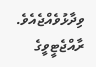ވިދާޅުވެއްޖެއެވެ.
ރާއްޖެޓީވީގެ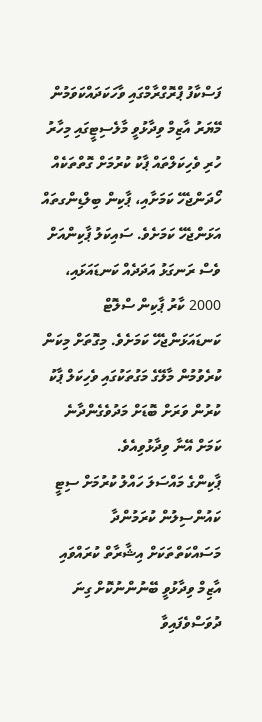ފަސްކާފު ޕްރޮގްރާމްގައި ވާހަކަދައްކަވަމުން މޭޔަރު އާޒިމް ވިދާޅުވީ މާލެސިޓީގައި މިހާރު ހުރި ވެހިކަލްތައް ޕާކު ކުރުމަށް ގޮތްތަކެއް ހޯދަންޖެހޭ ކަމަށާއި، ޕާކިން ބިލްޑިންގތައް އަޅަންޖެހޭ ކަމަށެވެ. ސައިކަލު ޕާކިންއަށް ވެސް ރަނގަޅު އަދަދެއް ކަނޑައަޅައި، 2000 ކާރު ޕާކިން ސްލޮޓް ކަނޑައަޅަންޖެހޭ ކަމަށެވެ. މިގޮތަށް މިކަން ކުރެވުމުން މާލޭގެ މަގުތަކުގައި ވެހިކަލް ޕާކު ކުރުން ވަރަށް ބޮޑަށް މަދުވެގެންދާނެ ކަމަށް އޭނާ ވިދާޅުވިއެވެ.
ޕާކިންގެ މައްސަލަ ހައްލު ކުރުމަށް ސިޓީ ކައުންސިލުން ކުރަމުންދާ މަސައްކަތްތަކަށް އިޝާރާތް ކުރައްވައި އާޒިމް ވިދާޅުވީ ބޭނުންނުކޮށް ގިނަ ދުވަސްވެފައިވާ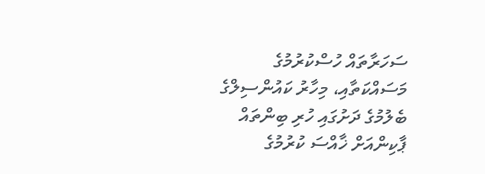ސަހަރާތައް ހުސްކުރުމުގެ މަސައްކަތާއި، މިހާރު ކައުންސިލްގެ ބެލުމުގެ ދަށުގައި ހުރި ބިންތައް ޕާކިންއަށް ޚާއްސަ ކުރުމުގެ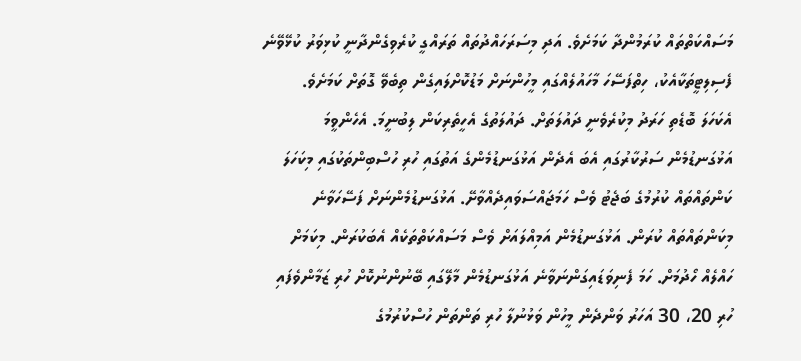މަސައްކަތްތައް ކުރަމުންދާ ކަމަށެވެ. އަދި މިސަރަހައްދުތައް ތަރައްގީ ކުރެވިގެންދާނީ ކުޅިވަރު ކުޅޭވޭނެ ފެސިލިޓީތަކާއެކު، ހިތްފަސޭހަ މާހައުލެއްގައި މީހުންނަށް މަޑުކޮށްލައިގެން ތިބެވޭ ގޮތަށް ކަމަށެވެ.
އެކަހަލަ ބޮޑެތި ހަރަދު މިކުރެވެނީ ދައުލަތަށް. ދައުލަތުގެ އެހީތެރިކަން ލިބުނީމަ. އެހެންވީމަ އަޅުގަނޑުމެން ސަރުކާރުގައި އެބަ އެދެން އަޅުގަނޑުމެންގެ އަތުގައި ހުރި ހުސްބިންތަކުގައި މިކަހަލަ ކަންތައްތައް ކުރުމުގެ ބަޖެޓު ވެސް ހަމަޖައްސަވައިދެއްވާށޭ. އަޅުގަނޑުމެންނަށް ފަސޭހަވާނެ މިކަންތައްތައް ކުރަން. އަޅުގަނޑުމެން އަމިއްލައަށް ވެސް މަސައްކަތްތަކެއް އެބަކުރަން. މިކަމަށް ހައްލެއް ހޯދުމަށް. ހަމަ ފެނިވަޑައިގަންނަވާނެ އަޅުގަނޑުމެން މާލޭގައި ބޭނުންނުކޮށް ހުރި ޒަމާންވެފައި ހުރި 20، 30 އަހަރު ވަންދެން މީހުން ވަޅުނުލާ ހުރި ތަންތަން ހުސްކުރުމުގެ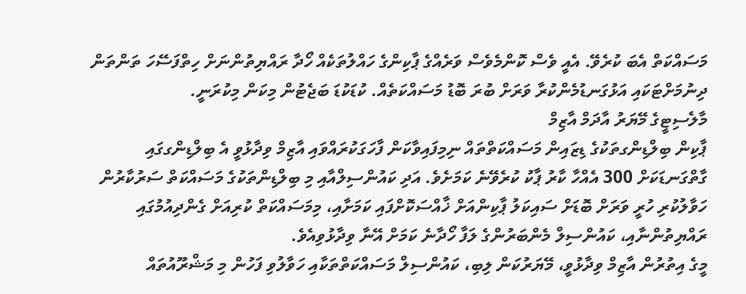މަސައްކަތް އެބަ ކުރެވޭ. އެއީ ވެސް ކޮންމެވެސް ވަރެއްގެ ޕާކިންގެ ހައްލުތަކެއް ހޯދާ ރައްޔިތުންނަށް ހިތްފަސޭހަ ތަންތަން ދިނުމަށްޓަކައި އަޅުގަނޑުމެންކުރާ ވަރަށް ބުރަ ބޮޑު މަސައްކަތެއް. ކުޑަކުޑަ ބަޖެޓުން މިކަން މިކުރަނީ.
މާލެސިޓީގެ މޭޔަރު އާދަމް އާޒިމް
ޕާކިން ބިލްޑިންގތަކުގެ ޑިޒައިން މަސައްކަތްތައް ނިމިފައިވާކަން ފާހަގަކުރައްވައި އާޒިމް ވިދާޅުވީ އެ ބިލްޑިންގގައި ގާތްގަނޑަކަށް 300 އެއްހާ ކާރު ޕާކު ކުރެވޭނެ ކަމަށެވެ. އަދި ކައުންސިލްއާއި މި ބިލްޑިންތަކުގެ މަސައްކަތް ސަރުކާރުން ހަވާލުކުރި ހުރީ ވަރަށް ބޮޑަށް ސައިކަލު ޕާކިންއަށް ޚާއްސަކޮށްފައި ކަމަށާއި، މިމަސައްކަތް ކުރިއަށް ގެންދިއުމުގައި ރައްޔިތުންނާއި، ކައުންސިލް މެންބަރުންގެ ލަފާ ހޯދާނެ ކަމަށް އޭނާ ވިދާޅުވިއެވެ.
މީގެ އިތުރުން އާޒިމް ވިދާޅުވީ، މޭޔަރުކަން ލިބި، ކައުންސިލް މަސައްކަތްތަކާއި ހަވާލުވި ފަހުން މި މަޝްރޫއުތައް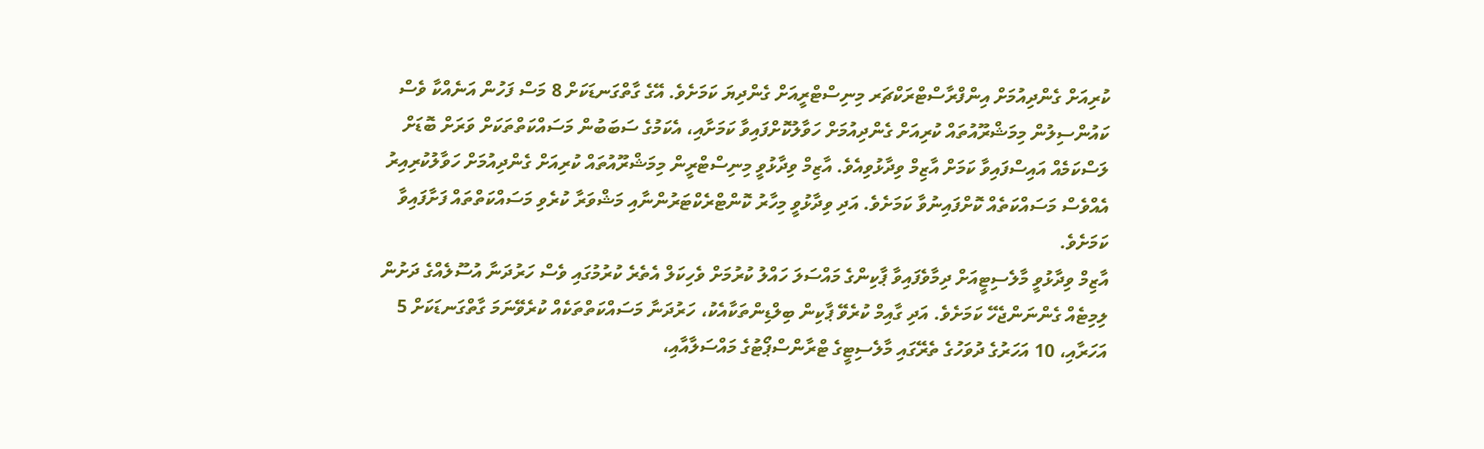ކުރިއަށް ގެންދިއުމަށް އިންފްރާސްޓްރަކްޗަރ މިނިސްޓްރީއަށް ގެންދިޔަ ކަމަށެވެ. އޭގެ ގާތްގަނޑަކަށް 8 މަސް ފަހުން އަނެއްކާ ވެސް ކައުންސިލުން މިމަޝްރޫއުތައް ކުރިއަށް ގެންދިއުމަށް ހަވާލުކޮށްފައިވާ ކަމަށާއި، އެކަމުގެ ސަބަބުން މަސައްކަތްތަކަށް ވަރަށް ބޮޑަށް ލަސްކަމެއް އައިސްފައިވާ ކަމަށް އާޒިމް ވިދާޅުވިއެވެ. އާޒިމް ވިދާޅުވީ މިނިސްޓްރީން މިމަޝްރޫއުތައް ކުރިއަށް ގެންދިއުމަށް ހަވާލުކުރިއިރު އެއްވެސް މަސައްކަތެއް ކޮށްފައިނުވާ ކަމަށެވެ. އަދި ވިދާޅުވީ މިހާރު ކޮންޓްރެކްޓަރުންނާއި މަޝްވަރާ ކުރެވި މަސައްކަތްތައް ފަށާފައިވާ ކަމަށެވެ.
އާޒިމް ވިދާޅުވީ މާލެސިޓީއަށް ދިމާވެފައިވާ ޕާކިންގެ މައްސަލަ ހައްލު ކުރުމަށް ވެހިކަލް އެތެރެ ކުރުމުގައި ވެސް ހަރުދަނާ އުސޫލެއްގެ ދަށުން ލިމިޓެއް ގެންނަންޖެހޭ ކަމަށެވެ. އަދި ގާއިމް ކުރެވޭ ޕާކިން ބިލްޑިންތަކާއެކު، ހަރުދަނާ މަސައްކަތްތަކެއް ކުރެވޭނަމަ ގާތްގަނޑަކަށް 5 އަހަރާއި، 10 އަހަރުގެ ދުވަހުގެ ތެރޭގައި މާލެސިޓީގެ ޓްރާންސްޕޯޓުގެ މައްސަލާއާއި،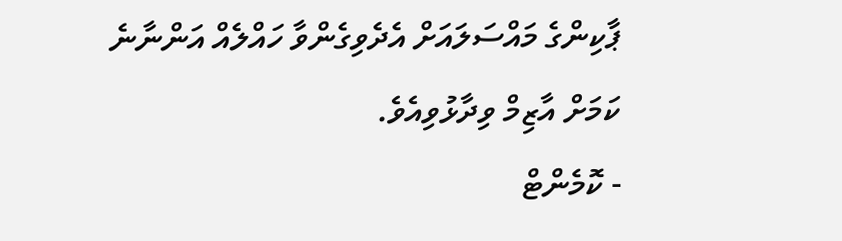ޕާކިންގެ މައްސަލައަށް އެދެވިގެންވާ ހައްލެއް އަންނާނެ ކަމަށް އާޒިމް ވިދާޅުވިއެވެ.
- ކޮމެންޓް